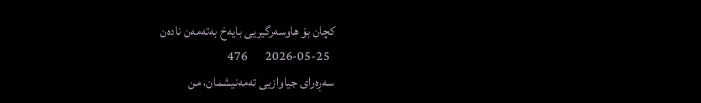كچان بۆ هاوسه‌رگیریی‌ بایه‌خ به‌ته‌مه‌ن ناده‌ن
  2026-05-25       476
سه‌ڕه‌رای‌ جیاوازیی‌ ته‌مه‌نیشمان، من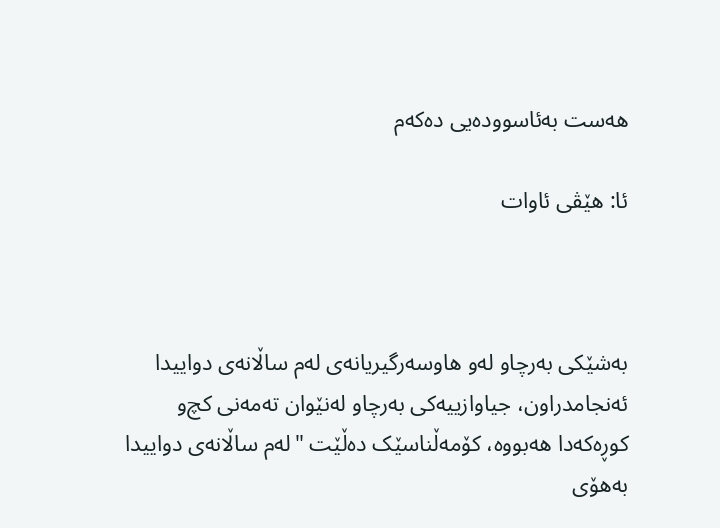هه‌ست به‌ئاسووده‌یی‌ ده‌كه‌م

ئا: هێڤی ئاوات



بەشێکی بەرچاو لەو هاوسەرگیریانەی لەم ساڵانەی دواییدا ئەنجامدراون، جیاوازییەکی بەرچاو لەنێوان تەمەنی کچ‌و کوڕەکەدا هەبووە، کۆمەڵناسێک دەڵێت "له‌م ساڵانه‌ی‌ دواییدا به‌هۆی‌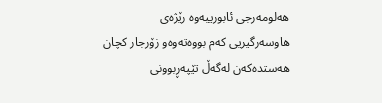هه‌لومه‌رجی‌ ئابورییه‌وه‌ رێژه‌ی‌ هاوسه‌رگیریی‌ كه‌م بووه‌ته‌وه‌‌و زۆرجار كچان هه‌ستده‌كه‌ن له‌گه‌ڵ‌ تێپه‌ڕبوونی‌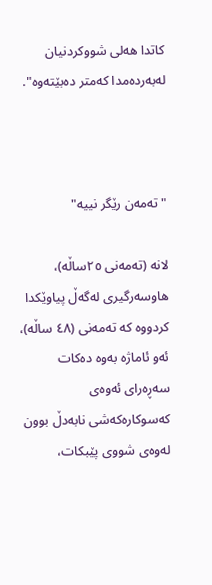كاتدا هه‌لی‌ شووكردنیان له‌به‌رده‌مدا كه‌متر ده‌بێته‌وه‌".



"ته‌مه‌ن رێگر نییه‌"

لانه‌ (ته‌مه‌نی‌ ٢٥ساڵه‌)، هاوسەرگیری لەگەڵ پیاوێکدا کردووە کە ته‌مه‌نی‌ (٤٨ ساڵه‌)، ئه‌و ئاماژه‌ به‌وه‌ ده‌كات سه‌ڕه‌رای‌ ئه‌وه‌ی‌ كه‌سوكاره‌كه‌شی‌ نابه‌دڵ‌ بوون له‌وه‌ی‌ شووی‌ پێبكات،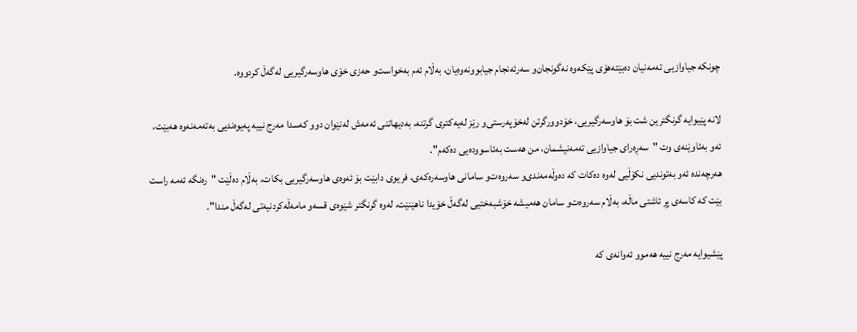چونكه‌ جیاوازیی‌ ته‌مه‌نیان ده‌بێته‌هۆی‌ پێكه‌وه‌ نه‌گونجان‌و سه‌رئه‌نجام جیابوونه‌وه‌یان، به‌ڵام ئه‌م به‌خواست‌و حەزی خۆی‌ هاوسه‌رگیریی‌ له‌گه‌ڵ‌ كردووه‌.

لانە پێیوایه‌ گرنگترین شت بۆ هاوسه‌رگیریی‌، خۆدوورگرتن له‌خۆپه‌رستی‌‌و رێز له‌یه‌كتری‌ گرتنه‌، به‌دیهاتنی‌ ئه‌مه‌ش له‌نێوان دوو كه‌سدا مه‌رج نییه‌ په‌یوه‌ندیی‌ به‌ته‌مه‌نه‌وه‌ هه‌بێت، ئەو بەئاوێنەی وت "سه‌ڕه‌رای‌ جیاوازیی‌ ته‌مه‌نیشمان، من هه‌ست به‌ئاسووده‌یی‌ ده‌كه‌م".
هه‌رچه‌نده‌ ئه‌و به‌توندیی‌ نكۆڵیی‌ له‌وه‌ ده‌كات كه‌ ده‌وڵه‌مه‌ندی‌‌و سه‌روه‌ت‌و سامانی‌ هاوسه‌ره‌كه‌ی‌، فریوی‌ دابێت بۆ ئه‌وه‌ی‌ هاوسه‌رگیریی‌ بكات، به‌ڵام ده‌ڵێت "ره‌نگه‌ ئه‌مه‌ راست بێت كه‌ كاسه‌ی‌ پڕ ئاشتی‌ ماڵه‌، به‌ڵام سه‌روه‌ت‌و سامان هه‌میشه‌ خۆشبه‌ختیی‌ له‌گه‌ڵ‌ خۆیدا ناهێنێت، له‌وه‌ گرنگتر شێوه‌ی‌ قسه‌و مامه‌ڵه‌كردنیه‌تی‌ له‌گه‌ڵ‌ مندا".

پێشیوایه‌ مه‌رج نییه‌ هه‌موو ئه‌وانه‌ی‌ كه‌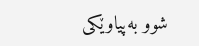شوو به‌پیاوێكی‌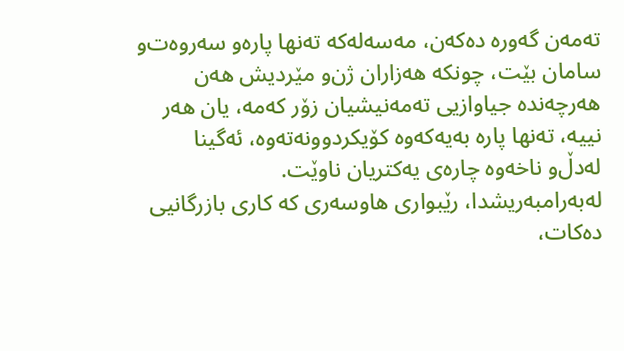ته‌مه‌ن گه‌وره‌ ده‌كه‌ن، مه‌سه‌له‌كه‌ ته‌نها پاره‌و سه‌روه‌ت‌و سامان بێت، چونكه‌ هه‌زاران ژن‌و مێردیش هه‌ن هه‌رچه‌نده‌ جیاوازیی‌ ته‌مه‌نیشیان زۆر كه‌مه،‌ یان هه‌ر نییه‌، ته‌نها پاره‌ به‌یه‌كه‌وه‌ كۆیكردوونه‌ته‌وه‌، ئه‌گینا له‌دڵ‌‌و ناخه‌وه‌ چاره‌ی‌ یه‌كتریان ناوێت.
له‌به‌رامبه‌ریشدا، رێبواری‌ هاوسه‌ری‌ كه‌ كاری‌ بازرگانیی‌ ده‌كات،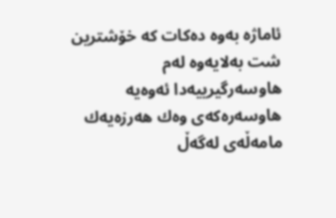ئاماژه‌ به‌وه‌ ده‌كات كه‌ خۆشترین شت به‌لایه‌وه‌ له‌م هاوسه‌رگیرییه‌دا ئه‌وه‌یه‌ هاوسه‌ره‌كه‌ی‌ وه‌ك هه‌رزه‌یه‌ك مامه‌ڵه‌ی‌ له‌گه‌ڵ‌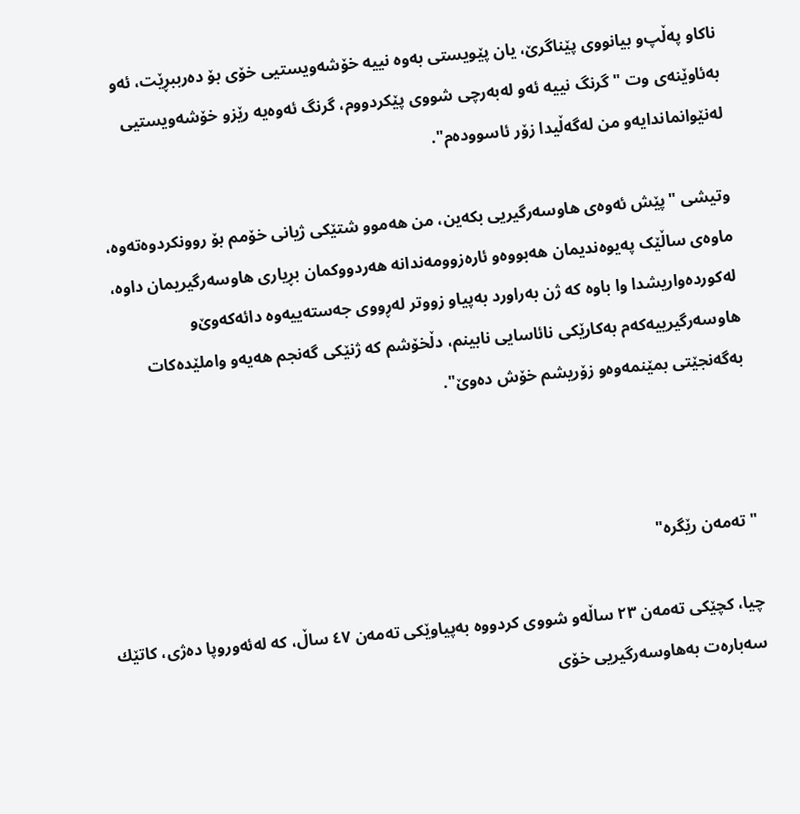ناكاو په‌ڵپ‌و بیانووی‌ پێناگرێ‌، یان پێویستی‌ به‌وه‌ نییه‌ خۆشه‌ویستیی‌ خۆی‌ بۆ ده‌رببڕێت، ئه‌و بەئاوێنەی وت "گرنگ نییه‌ ئه‌و له‌به‌رچی‌ شووی‌ پێكردووم، گرنگ ئه‌وه‌یه‌ رێزو خۆشه‌ویستیی‌ له‌نێوانماندایه‌و من له‌گه‌ڵیدا زۆر ئاسووده‌م".

وتیشی "پێش ئەوەی هاوسەرگیریی بکەین، من هەموو شتێکی ژیانی خۆمم بۆ روونکردوەتەوە، ماوەی ساڵێک پەیوەندیمان هەبووەو ئارەزوومەندانە هەردووکمان بڕیاری هاوسەرگیریمان داوە، لەکوردەواریشدا وا باوە کە ژن بەراورد بەپیاو زووتر لەڕووی جەستەییەوە دائەکەوێ‌و هاوسەرگیرییەکەم بەکارێکی نائاسایی نابینم، دڵخۆشم کە ژنێکی گەنجم هەیەو واملێدەکات بەگەنجێتی بمێنمەوەو زۆریشم خۆش دەوێ".



"ته‌مه‌ن رێگره‌"

چیا، كچێكی‌ ته‌مه‌ن ٢٣ ساڵه‌و شووی كردووه‌ به‌پیاوێكی‌ ته‌مه‌ن ٤٧ ساڵ‌، كه‌ له‌ئه‌وروپا ده‌ژی‌، كاتێك سه‌باره‌ت به‌هاوسه‌رگیریی‌ خۆی‌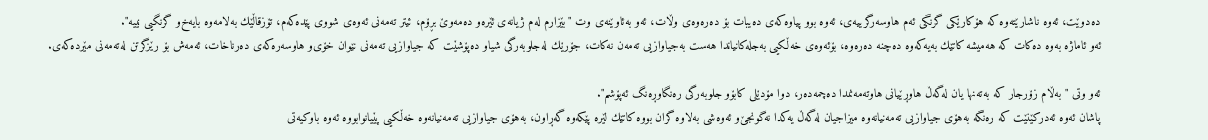ده‌دوێت، ئه‌وه‌ ناشارێته‌وه‌ كه‌ هۆكارێكی‌ گرنگی‌ ئه‌م هاوسه‌رگرییه‌ی‌، ئه‌وه‌ بوو پیاوه‌كه‌ی‌ ده‌یبات بۆ ده‌ره‌وه‌ی‌ وڵات، ئەو بەئاوێنەی وت "بێزارم له‌م ژیانه‌ی‌ ئێره‌‌و ده‌مه‌وێ‌ بڕۆم، ئیتر ته‌مه‌نی‌ ئه‌وه‌ی‌ شووی‌ پێده‌كه‌م، تۆزقاڵێك به‌لامه‌وه‌ بایه‌خ‌و گرنگیی‌ نییه‌".
ئه‌و ئاماژه‌ به‌وه‌ ده‌كات كه‌ هه‌میشه‌ كاتێك به‌یه‌كه‌وه‌ ده‌چنه‌ ده‌ره‌وه‌، بۆئه‌وه‌ی‌ خه‌ڵكیی‌ به‌جله‌كانیاندا هه‌ست به‌جیاوازیی‌ ته‌مه‌ن نه‌كات، جۆرێك له‌جلوبه‌رگی‌ شیاو ده‌پۆشێت كه‌ جیاوازیی‌ ته‌مه‌نی‌ نێوان خۆی‌‌و هاوسه‌ره‌كه‌ی‌ ده‌رناخات، ئه‌مه‌ش بۆ رێزگرتن له‌ته‌مه‌نی‌ مێرده‌كه‌ی‌.

ئه‌و وتی "به‌ڵام زۆرجار كه‌ به‌ته‌نها یان له‌گه‌ڵ‌ هاوڕێیانی‌ هاوته‌مه‌نمدا ده‌چمه‌ده‌ر، دوا مۆدێلی‌ كابۆو جلوبه‌رگی‌ ره‌نگاوڕه‌نگ ئه‌پۆشم".
پاشان ئه‌وه‌ ئه‌دركێنێت كه‌ ره‌نگه‌ به‌هۆی‌ جیاوازیی‌ ته‌مه‌نیانه‌وه‌ میزاجیان له‌گه‌ڵ‌ یه‌كدا نه‌گونجێ‌‌و ئه‌وه‌شی‌ به‌لاوه‌ گران بووه‌ كاتێك لێره‌ پێكه‌وه‌ گه‌ڕاون، به‌هۆی‌ جیاوازیی‌ ته‌مه‌نیانه‌وه‌ خه‌ڵكیی‌ پێیانوابووه‌ ئه‌وه‌ باوكیه‌تی‌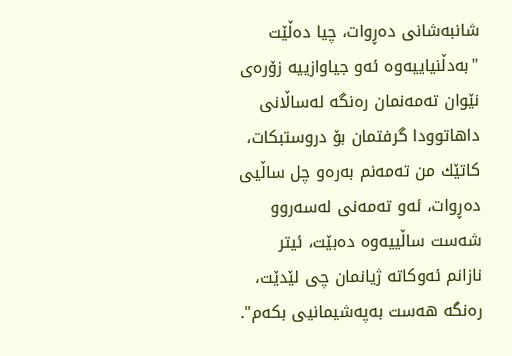شانبه‌شانی‌ ده‌ڕوات، چیا ده‌ڵێت "به‌دڵنیاییه‌وه‌ ئه‌و جیاوازییه‌ زۆره‌ی‌ نێوان ته‌مه‌نمان ره‌نگه‌ له‌ساڵانی‌ داهاتوودا گرفتمان بۆ دروستبكات، كاتێك من ته‌مه‌نم به‌ره‌و چل ساڵیی‌ ده‌ڕوات، ئه‌و ته‌مه‌نی‌ له‌سه‌روو شه‌ست ساڵییه‌وه‌ ده‌بێت، ئیتر نازانم ئه‌وكاته‌ ژیانمان چی‌ لێدێت، ره‌نگه‌ هه‌ست به‌په‌شیمانیی‌ بكه‌م".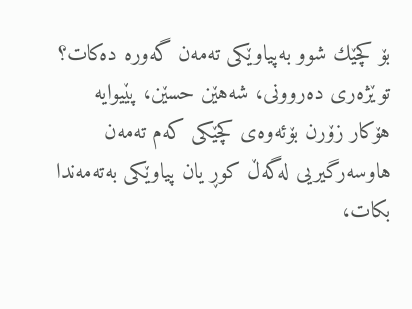بۆ كچێك شوو به‌پیاوێكی‌ ته‌مه‌ن گه‌وره‌ ده‌كات؟
توێژه‌ری‌ ده‌روونی‌‌، شەهێن حسێن، پێیوایه‌ هۆكار زۆرن بۆئه‌وه‌ی‌ كچێكی‌ كه‌م ته‌مه‌ن هاوسه‌رگیریی‌ له‌گه‌ڵ‌ كوڕ یان پیاوێكی‌ به‌ته‌مه‌ندا بكات،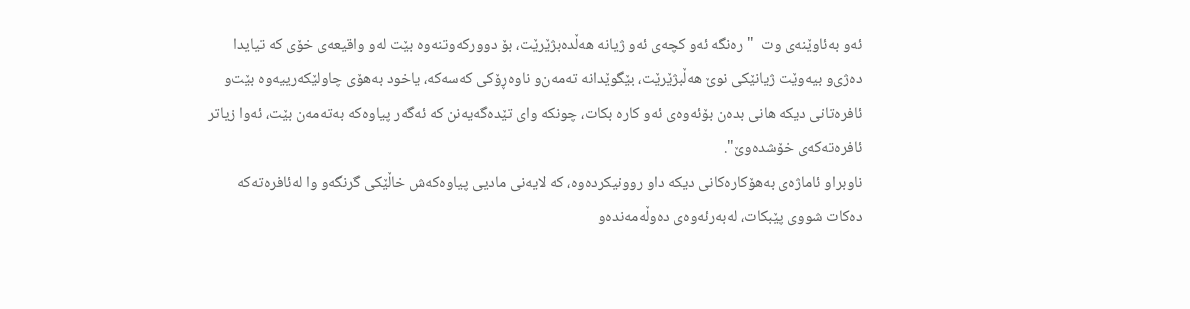ئه‌و به‌ئاوێنه‌ی‌ وت  "ره‌نگه‌ ئه‌و كچه‌ی‌ ئه‌و ژیانه‌ هه‌ڵده‌بژێرێت، بۆ دووركه‌وتنه‌وه‌ بێت له‌و واقیعه‌ی‌ خۆی‌ كه‌ تیایدا ده‌ژی‌‌و بیه‌وێت ژیانێكی‌ نوێ‌ هه‌ڵبژێرێت، بێگوێدانه‌ ته‌مه‌ن‌و ناوه‌ڕۆكی‌ كه‌سه‌كه‌، یاخود به‌هۆی‌ چاولێكه‌رییه‌وه‌ بێت‌و ئافره‌تانی‌ دیكه‌ هانی بده‌ن بۆئه‌وه‌ی‌ ئه‌و كاره‌ بكات، چونكه‌ وای‌ تێده‌گه‌یه‌نن كه‌ ئه‌گه‌ر پیاوه‌كه‌ به‌ته‌مه‌ن بێت، ئه‌وا زیاتر ئافره‌ته‌كه‌ی‌ خۆشده‌وێ‌".
ناوبراو ئاماژه‌ی‌ به‌هۆكاره‌كانی‌ دیكه‌ دا‌و روونیكرده‌وه‌، كه‌ لایه‌نی‌ مادیی‌ پیاوه‌كه‌ش خاڵێكی‌ گرنگه‌‌و وا له‌ئافره‌ته‌كه‌ ده‌كات شووی‌ پێبكات، له‌به‌رئه‌وه‌ی‌ ده‌وڵه‌مه‌نده‌‌و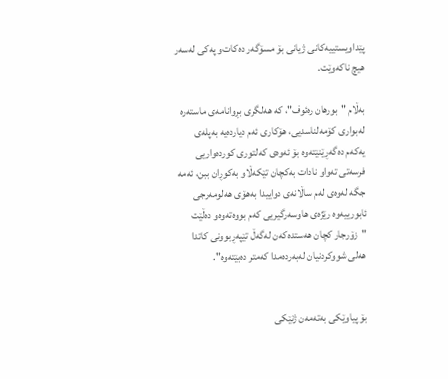پێداویستییەکانی ژیانی بۆ مسۆگەر دەکات‌و پەکی لەسەر هیچ ناکەوێت.

به‌ڵام "بورهان رەئوف‌"، كه‌ هەلگری بڕوانامەی ماستەرە لەبواری کۆمەلناسدیی، هۆكاری‌ ئه‌م دیارده‌یه‌ به‌پله‌ی‌ یه‌كه‌م ده‌گه‌ڕێنێته‌وه‌ بۆ ئه‌وه‌ی‌ كه‌لتوری‌ كورده‌واریی‌ فرسه‌تی‌ ته‌واو نادات به‌كچان تێكه‌ڵاو به‌كوڕان ببن، ئه‌مه‌ جگه‌ له‌وه‌ی‌ له‌م ساڵانه‌ی‌ دواییدا به‌هۆی‌ هه‌لومه‌رجی‌ ئابورییه‌وه‌ رێژه‌ی‌ هاوسه‌رگیریی‌ كه‌م بووه‌ته‌وه‌‌و ده‌ڵێت "زۆرجار كچان هه‌ستده‌كه‌ن له‌گه‌ڵ‌ تێپه‌ڕبوونی‌ كاتدا هه‌لی‌ شووكردنیان له‌به‌رده‌مدا كه‌متر ده‌بێته‌وه‌".


بۆ پیاوێكی‌ به‌ته‌مه‌ن ژنێكی‌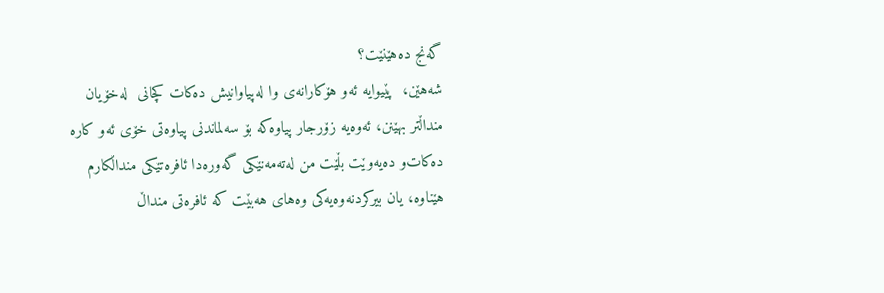گه‌نج ده‌هێنێت؟
شەهێن،  پێیوایه‌ ئه‌و هۆكارانه‌ی‌ وا له‌پیاوانیش ده‌كات کچانی  له‌خۆیان منداڵتر بهێنن، ئه‌وه‌یه‌ زۆرجار پیاوه‌كه‌ بۆ سه‌لماندنی‌ پیاوه‌تی‌ خۆی‌ ئه‌و كاره‌ ده‌كات‌و ده‌یه‌وێت بڵێت من له‌ته‌مه‌نێكی‌ گه‌وره‌دا ئافره‌تێكی‌ منداڵكارم هێناوه‌، یان بیركردنه‌وه‌یه‌كی‌ وه‌های‌ هه‌بێت كه‌ ئافره‌تی‌ منداڵ‌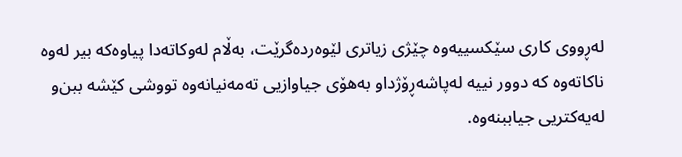له‌ڕووی‌ كاری‌ سێكسییه‌وه‌ چێژی‌ زیاتری‌ لێوه‌رده‌گرێت، به‌ڵام له‌وكاته‌دا پیاوه‌كه‌ بیر له‌وه‌ ناكاته‌وه‌ كه‌ دوور نییه‌ له‌پاشه‌ڕۆژدا‌و به‌هۆی‌ جیاوازیی‌ ته‌مه‌نیانه‌وه‌ تووشی‌ كێشه‌ ببن‌و له‌یه‌كتریی‌ جیاببنه‌وه‌.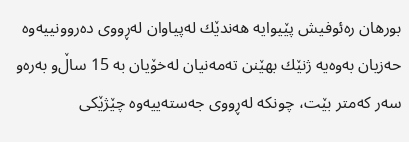بورهان رەئوفیش پێیوایه‌ هه‌ندێك له‌پیاوان له‌ڕووی‌ ده‌روونییه‌وه‌ حه‌زیان به‌وه‌یه‌ ژنێك بهێنن ته‌مه‌نیان له‌خۆیان به‌ 15 ساڵ‌‌و به‌ره‌و سه‌ر كه‌متر بێت، چونكه‌ له‌ڕووی‌ جه‌سته‌ییه‌وه‌ چێژێكی‌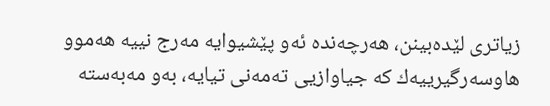زیاتری‌ لێده‌بینن، هه‌رچه‌نده‌ ئه‌و پێشیوایه‌ مه‌رج نییه‌ هه‌موو هاوسه‌رگیرییه‌ك كه‌ جیاوازیی‌ ته‌مه‌نی‌ تیایه‌، به‌و مه‌به‌سته‌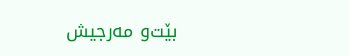بێت‌و مه‌رجیش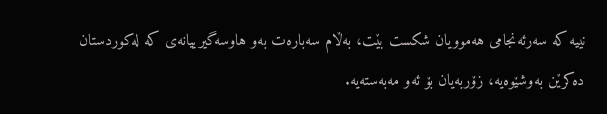نییه‌ كه‌ سه‌رئه‌نجامی‌ هه‌موویان شكست بێت، به‌ڵام سه‌باره‌ت به‌و هاوسه‌گیرییانه‌ی‌ كه‌ له‌كوردستان ده‌كرێن به‌وشێوه‌یه‌، زۆربه‌یان بۆ ئه‌و مه‌به‌سته‌یه‌.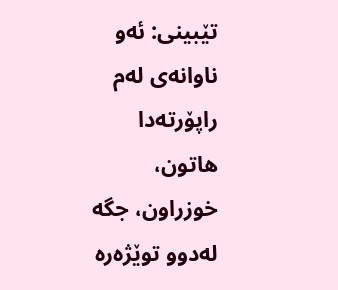تێبینی: ئەو ناوانەی لەم راپۆرتەدا ھاتون، خوزراون، جگە لەدوو توێژەرە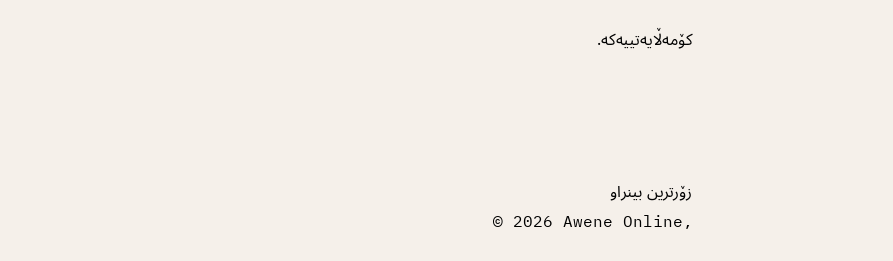کۆمەڵایەتییەکە.




زۆرترین بینراو
© 2026 Awene Online,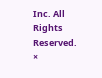Inc. All Rights Reserved.
×